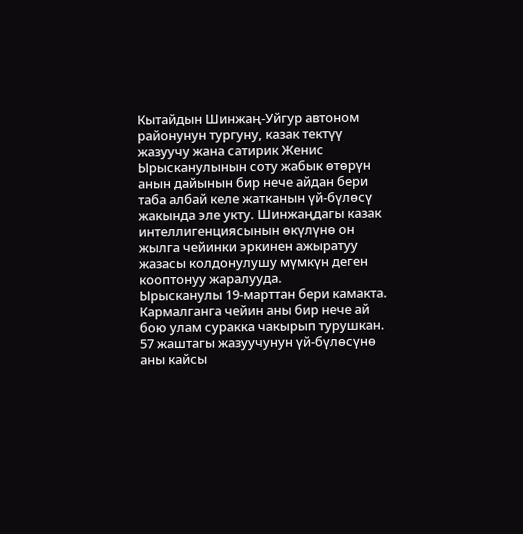Кытайдын Шинжаң-Уйгур автоном районунун тургуну, казак тектүү жазуучу жана сатирик Женис Ырысканулынын соту жабык өтөрүн анын дайынын бир нече айдан бери таба албай келе жатканын үй-бүлөсү жакында эле укту. Шинжаңдагы казак интеллигенциясынын өкүлүнө он жылга чейинки эркинен ажыратуу жазасы колдонулушу мүмкүн деген кооптонуу жаралууда.
Ырысканулы 19-марттан бери камакта. Кармалганга чейин аны бир нече ай бою улам суракка чакырып турушкан. 57 жаштагы жазуучунун үй-бүлөсүнө аны кайсы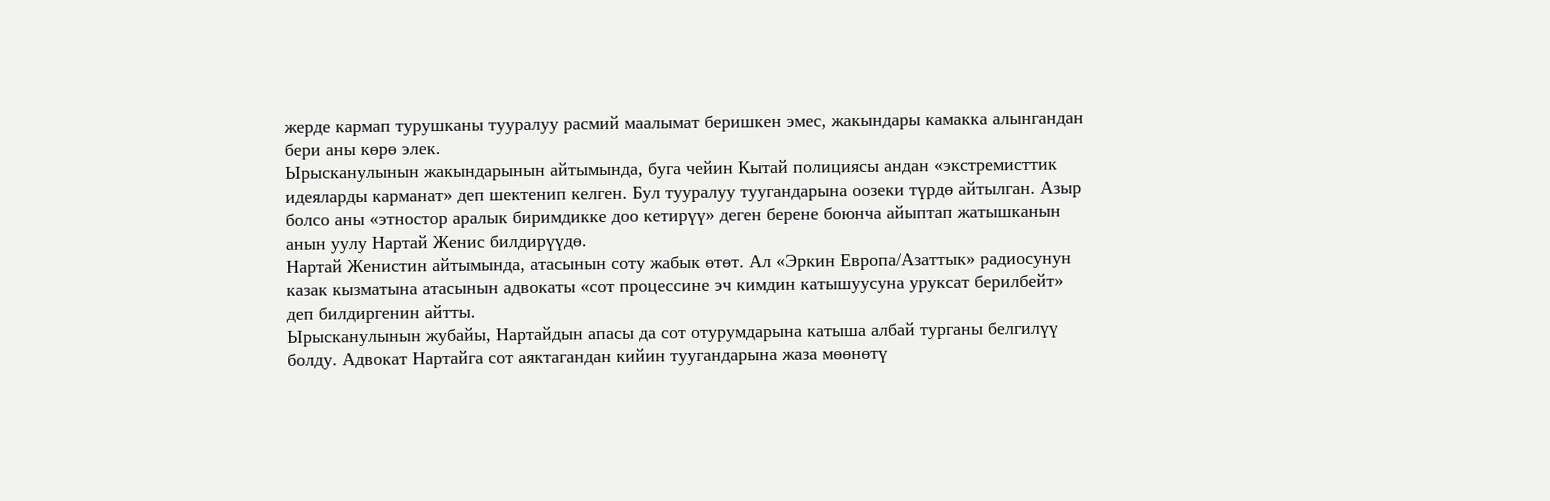жерде кармап турушканы тууралуу расмий маалымат беришкен эмес, жакындары камакка алынгандан бери аны көрө элек.
Ырысканулынын жакындарынын айтымында, буга чейин Кытай полициясы андан «экстремисттик идеяларды карманат» деп шектенип келген. Бул тууралуу туугандарына оозеки түрдө айтылган. Азыр болсо аны «этностор аралык биримдикке доо кетирүү» деген берене боюнча айыптап жатышканын анын уулу Нартай Женис билдирүүдө.
Нартай Женистин айтымында, атасынын соту жабык өтөт. Ал «Эркин Европа/Азаттык» радиосунун казак кызматына атасынын адвокаты «сот процессине эч кимдин катышуусуна уруксат берилбейт» деп билдиргенин айтты.
Ырысканулынын жубайы, Нартайдын апасы да сот отурумдарына катыша албай турганы белгилүү болду. Адвокат Нартайга сот аяктагандан кийин туугандарына жаза мөөнөтү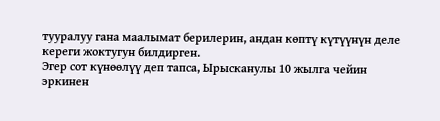тууралуу гана маалымат берилерин, андан көптү күтүүнүн деле кереги жоктугун билдирген.
Эгер сот күнөөлүү деп тапса, Ырысканулы 10 жылга чейин эркинен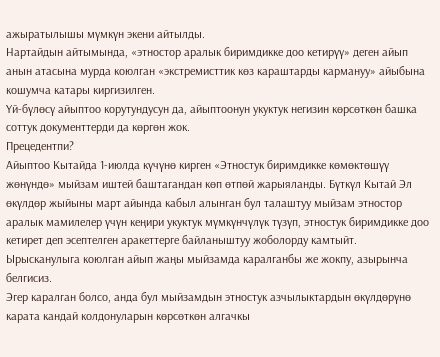ажыратылышы мүмкүн экени айтылды.
Нартайдын айтымында, «этностор аралык биримдикке доо кетирүү» деген айып анын атасына мурда коюлган «экстремисттик көз караштарды кармануу» айыбына кошумча катары киргизилген.
Үй-бүлөсү айыптоо корутундусун да, айыптоонун укуктук негизин көрсөткөн башка соттук документтерди да көргөн жок.
Прецедентпи?
Айыптоо Кытайда 1-июлда күчүнө кирген «Этностук биримдикке көмөктөшүү жөнүндө» мыйзам иштей баштагандан көп өтпөй жарыяланды. Бүткүл Кытай Эл өкүлдөр жыйыны март айында кабыл алынган бул талаштуу мыйзам этностор аралык мамилелер үчүн кеңири укуктук мүмкүнчүлүк түзүп, этностук биримдикке доо кетирет деп эсептелген аракеттерге байланыштуу жоболорду камтыйт. Ырысканулыга коюлган айып жаңы мыйзамда каралганбы же жокпу, азырынча белгисиз.
Эгер каралган болсо, анда бул мыйзамдын этностук азчылыктардын өкүлдөрүнө карата кандай колдонуларын көрсөткөн алгачкы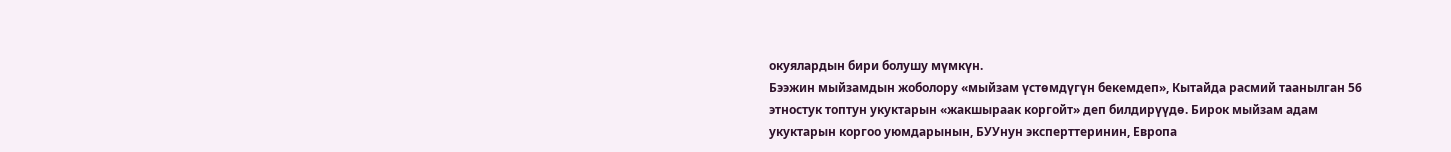окуялардын бири болушу мүмкүн.
Бээжин мыйзамдын жоболору «мыйзам үстөмдүгүн бекемдеп», Кытайда расмий таанылган 56 этностук топтун укуктарын «жакшыраак коргойт» деп билдирүүдө. Бирок мыйзам адам укуктарын коргоо уюмдарынын, БУУнун эксперттеринин, Европа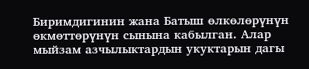Биримдигинин жана Батыш өлкөлөрүнүн өкмөттөрүнүн сынына кабылган. Алар мыйзам азчылыктардын укуктарын дагы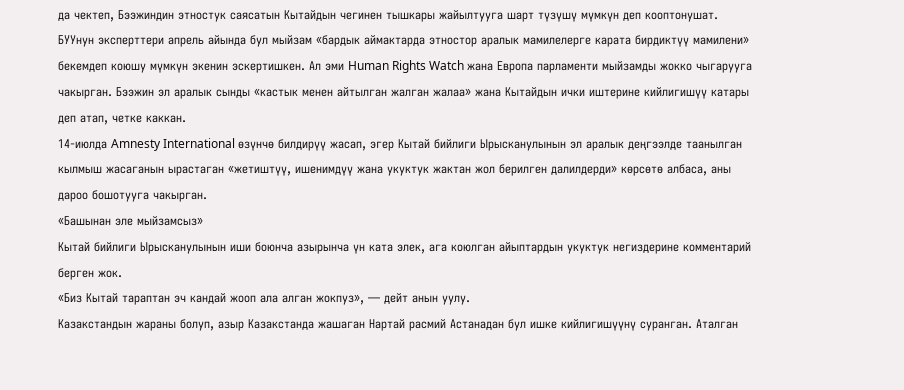да чектеп, Бээжиндин этностук саясатын Кытайдын чегинен тышкары жайылтууга шарт түзүшү мүмкүн деп кооптонушат.
БУУнун эксперттери апрель айында бул мыйзам «бардык аймактарда этностор аралык мамилелерге карата бирдиктүү мамилени» бекемдеп коюшу мүмкүн экенин эскертишкен. Ал эми Human Rights Watch жана Европа парламенти мыйзамды жокко чыгарууга чакырган. Бээжин эл аралык сынды «кастык менен айтылган жалган жалаа» жана Кытайдын ички иштерине кийлигишүү катары деп атап, четке каккан.
14-июлда Amnesty International өзүнчө билдирүү жасап, эгер Кытай бийлиги Ырысканулынын эл аралык деңгээлде таанылган кылмыш жасаганын ырастаган «жетиштүү, ишенимдүү жана укуктук жактан жол берилген далилдерди» көрсөтө албаса, аны дароо бошотууга чакырган.
«Башынан эле мыйзамсыз»
Кытай бийлиги Ырысканулынын иши боюнча азырынча үн ката элек, ага коюлган айыптардын укуктук негиздерине комментарий берген жок.
«Биз Кытай тараптан эч кандай жооп ала алган жокпуз», — дейт анын уулу.
Казакстандын жараны болуп, азыр Казакстанда жашаган Нартай расмий Астанадан бул ишке кийлигишүүнү суранган. Аталган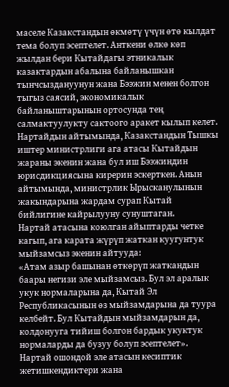маселе Казакстандын өкмөтү үчүн өтө кылдат тема болуп эсептелет. Анткени өлкө көп жылдан бери Кытайдагы этникалык казактардын абалына байланышкан тынчсыздануунун жана Бээжин менен болгон тыгыз саясий, экономикалык байланыштарынын ортосунда тең салмактуулукту сактоого аракет кылып келет.
Нартайдын айтымында, Казакстандын Тышкы иштер министрлиги ага атасы Кытайдын жараны экенин жана бул иш Бээжиндин юрисдикциясына кирерин эскерткен. Анын айтымында, министрлик Ырысканулынын жакындарына жардам сурап Кытай бийлигине кайрылууну сунуштаган.
Нартай атасына коюлган айыптарды четке кагып, ага карата жүрүп жаткан куугунтук мыйзамсыз экенин айтууда:
«Атам азыр башынан өткөрүп жаткандын баары негизи эле мыйзамсыз. Бул эл аралык укук нормаларына да, Кытай Эл Республикасынын өз мыйзамдарына да туура келбейт. Бул Кытайдын мыйзамдарын да, колдонууга тийиш болгон бардык укуктук нормаларды да бузуу болуп эсептелет».
Нартай ошондой эле атасын кесиптик жетишкендиктери жана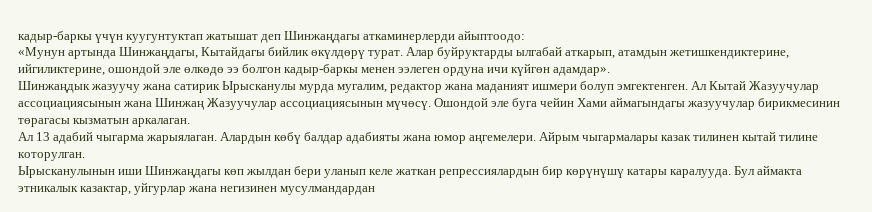кадыр-баркы үчүн куугунтуктап жатышат деп Шинжаңдагы аткаминерлерди айыптоодо:
«Мунун артында Шинжаңдагы, Кытайдагы бийлик өкүлдөрү турат. Алар буйруктарды ылгабай аткарып, атамдын жетишкендиктерине, ийгиликтерине, ошондой эле өлкөдө ээ болгон кадыр-баркы менен ээлеген ордуна ичи күйгөн адамдар».
Шинжаңдык жазуучу жана сатирик Ырысканулы мурда мугалим, редактор жана маданият ишмери болуп эмгектенген. Ал Кытай Жазуучулар ассоциациясынын жана Шинжаң Жазуучулар ассоциациясынын мүчөсү. Ошондой эле буга чейин Хами аймагындагы жазуучулар бирикмесинин төрагасы кызматын аркалаган.
Ал 13 адабий чыгарма жарыялаган. Алардын көбү балдар адабияты жана юмор аңгемелери. Айрым чыгармалары казак тилинен кытай тилине которулган.
Ырысканулынын иши Шинжаңдагы көп жылдан бери уланып келе жаткан репрессиялардын бир көрүнүшү катары каралууда. Бул аймакта этникалык казактар, уйгурлар жана негизинен мусулмандардан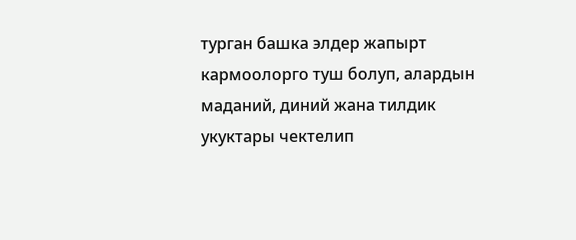турган башка элдер жапырт кармоолорго туш болуп, алардын маданий, диний жана тилдик укуктары чектелип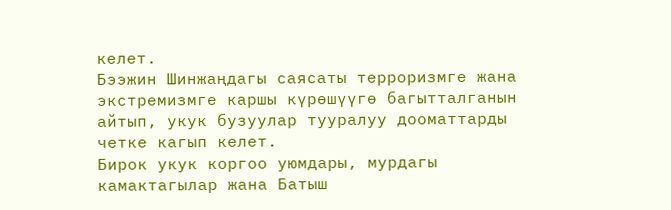келет.
Бээжин Шинжаңдагы саясаты терроризмге жана экстремизмге каршы күрөшүүгө багытталганын айтып, укук бузуулар тууралуу дооматтарды четке кагып келет.
Бирок укук коргоо уюмдары, мурдагы камактагылар жана Батыш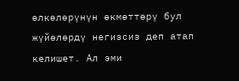өлкөлөрүнүн өкмөттөрү бул жүйөлөрдү негизсиз деп атап келишет. Ал эми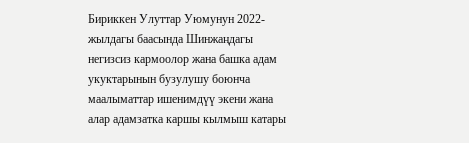Бириккен Улуттар Уюмунун 2022-жылдагы баасында Шинжаңдагы негизсиз кармоолор жана башка адам укуктарынын бузулушу боюнча маалыматтар ишенимдүү экени жана алар адамзатка каршы кылмыш катары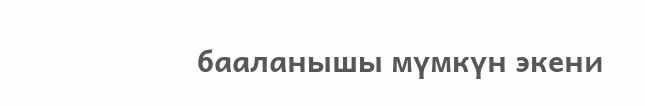бааланышы мүмкүн экени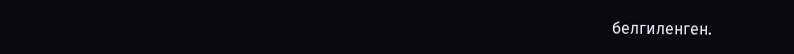белгиленген.